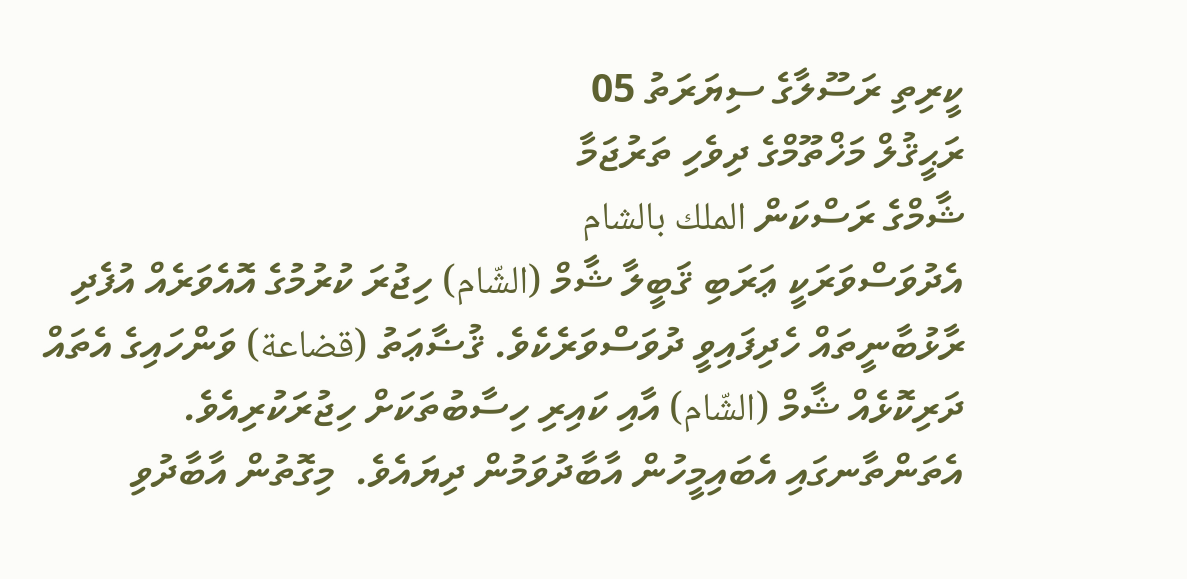ކީރިތި ރަސޫލާގެ ސިޔަރަތު 05
ރަޙީޤުލް މަޚްތޫމްގެ ދިވެހި ތަރުޖަމާ
ޝާމްގެ ރަސްކަން الملك بالشام
އެދުވަސްވަރަކީ ޢަރަބި ޤަބީލާ ޝާމް (الشّام) ހިޖުރަ ކުރުމުގެ އޮއެވަރެއް އުފެދި ރާޅުބާނީތައް ހެދިފައިވީ ދުވަސްވަރެކެވެ. ޤުޟާޢަތު (قضاعة) ވަންހައިގެ އެތައް ދަރިކޮޅެއް ޝާމް (الشّام) އާއި ކައިރި ހިސާބުތަކަށް ހިޖުރަކުރިއެވެ. އެތަންތާނގައި އެބައިމީހުން އާބާދުވަމުން ދިޔައެވެ.  މިގޮތުން އާބާދުވި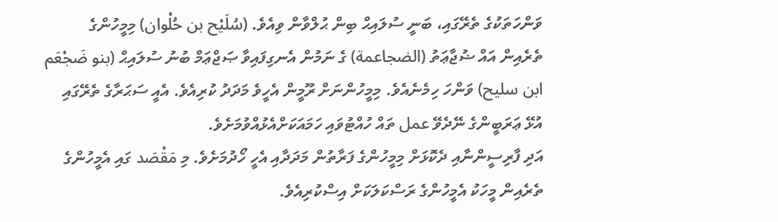ވަންހަތަކުގެ ތެރޭގައި، ބަނީ ސުލައިޙް ބިން ޙުލްވާން ވިއެވެ. (سُلَيْح بن حُلْوان) މިމީހުންގެ ތެރެއިން އައް ޟުޖާޢަތު (الضجاعمة) ގެ ނަމުން އެނގިފައިވާ ޞަޖްޢަމް ބުނު ސުލައިޙް (بنو ضَجْعَم ابن سليح) ވަންހަ ހިމެނެއެވެ. މިމީހުންނަށް ރޫމީން އެހީވެ މަދަދު ކުރިއެވެ. އެއީ ސަޙަރާގެ ތެރޭގައި އުޅޭ ޢަރަބީންގެ ނޭދެވޭ عمل ތައް ހުއްޓުވައި ހަމައަކަށްއެޅުއްވުމަށެވެ.
އަދި ފާރިސީންނާއި ދެކޮޅަށް މިމީހުންގެ ފަރާތުން މަދަދާއި އެހީ ހޯދުމަށެވެ. މި مَقْصَد ގައި އެމީހުންގެ ތެރެއިން މީހަކު އެމީހުންގެ ރަސްކަލަކަށް އިސްކުރިއެވެ.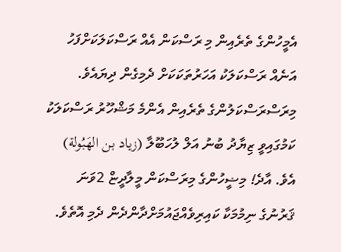އެމީހުންގެ ތެރެއިން މި ރަސްކަން އެއް ރަސްކަލަކަށްފަހު އަނެއް ރަސްކަލަކު އަހަރުތަކަކަށް ދެމިގެން ދިޔައެވެ. މިރަސްރަސްކަލުންގެ ތެރެއިން އެންމެ މަޝްހޫރު ރަސްކަލަކު ކަމުގައިވީ ޒިޔާދު ބުނު އަލް ލުހަބޫލާ (زياد بن الهَبُولة) އެވެ. އާދެ! މިޟީހުންގެ މިރަސްކަން މީލާދީޏް 2ވަނަ ޤަރުނުގެ ނިމުމަކާ ކައިރިވެއްޖައުމަށްދާންދެން ދެމި އޮތެވެ.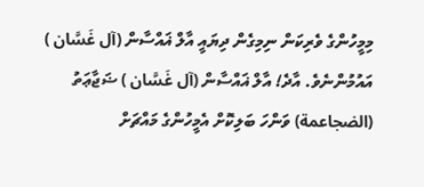މިމީހުންގެ ވެރިކަން ނިމިގެން ދިޔައީ އާލް ޣައްސާން (آل غَسَّان ) އައުމުންނެވެ. އާދެ! އާލް ޣައްސާން (آل غَسَّان ) ޟަޖާޢަތު (الضجاعمة) ވަންހަ ބަލިކޮށް އެމީހުންގެ މައްޗަށް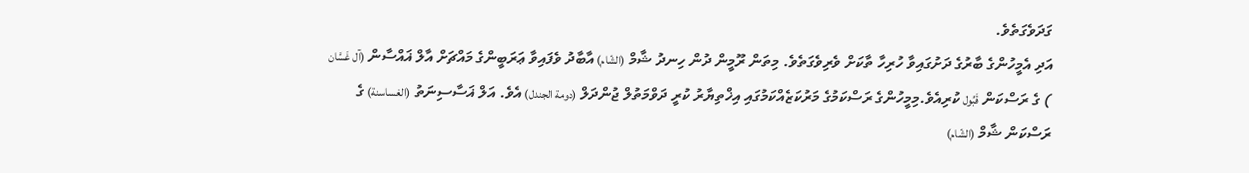ގަދަވެގަތެވެ.
އަދި އެމީހުންގެ ބާރުގެ ދަށުގައިވާ ހުރިހާ ތާކަށް ވެރިވެގަތެވެ. މިތަން ރޫމީން ދުން ހިނދު ޝާމް (الشّام) އާބާދު ވެފައިވާ ޢަރަބީންގެ މައްޗަށް އާލް ޣައްސާން (آل غَسَّان ) ގެ ރަސްކަން قَبُول ކުރިއެވެ.މިމީހުންގެ ރަސްކަމުގެ މަރުކަޒެއްކަމުގައި އިޚްތިޔާރު ކުރީ ދަވްމަތުލް ޖުންދަލް (دومة الجندل) އެވެ. އަލް ޣަސާސިނަތު (الغساسنة) ގެ ރަސްކަން ޝާމް (الشّام)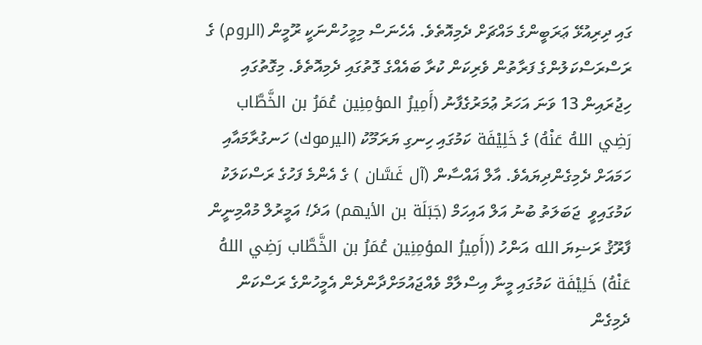ގައި ދިރިއުޅޭ ޢަރަބީންގެ މައްޗަށް ދެމިއޮތެވެ. އެހެނަސް މިމީހުންނަކީ ރޫމީން (الروم) ގެ ރަސްރަސްކަލުންގެ ފަރާތުން ވެރިކަން ކުރާ ބައެއްގެ ގޮތުގައި ދެމިއޮތެވެ. މިގޮތުގައި ހިޖުރައިން 13 ވަނަ އަހަރު ޢުމަރުގެފާނު (أَمِيرُ المؤمِنِين عُمَرُ بن الخَّطَّاب رَضِي اللهُ عَنْهُ) ގެ خَلِيْفَة ކަމުގައި ހިނގި ޔަރަމޫކު (اليرموك) ހަނގުރާމައާއި ހަމައަށް ދެމިގެންދިޔައެވެ. އާލް ޣައްސާން (آل غَسَّان ) ގެ އެންމެ ފަހުގެ ރަސްކަލަކު ކަމުގައިވީ  ޖަބަލަތު ބުނު އަލް އައިހަމް (جَبَلَة بن الأيهم) އަދެ! އަމީރުލް މުއްމިނީން ފާރޫޤު ރަޟިޔަ الله އަންހު ((أَمِيرُ المؤمِنِين عُمَرُ بن الخَّطَّاب رَضِي اللهُ عَنْهُ) خَلِيْفَة ކަމުގައި މީނާ އިސްލާމް ވެއްޖައުމަށްދާންދެން އެމީހުންގެ ރަސްކަން ދެމިގެން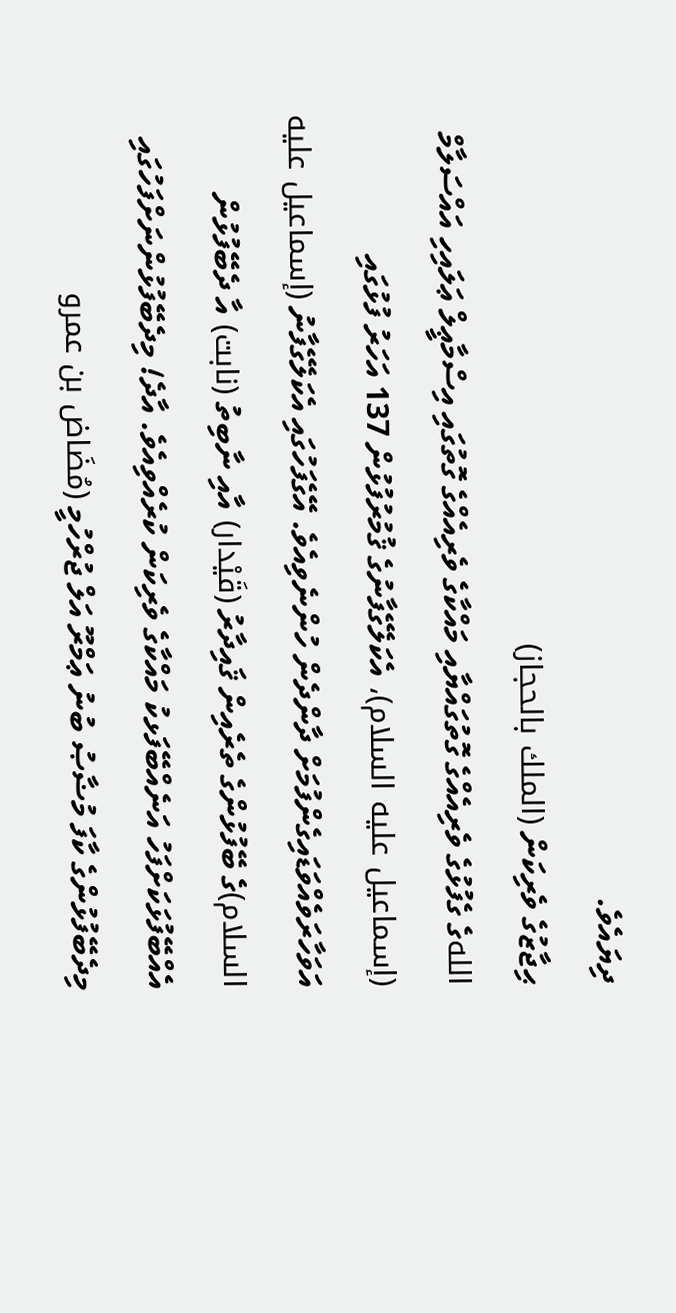ދިޔައެވެ.
ޙިޖާޒުގެ ވެރިކަން (الملك بالحجاز)
اللهގެ ގެފުޅުގެ ވެރިއެއްގެ ގޮތުގައްޔާއި މައްކާގެ ވެރިއެއްގެ ގޮތުގައި އިސްމާޢީލް ޢަލައިހި އައްސަލާމް (إسماعيل عليه السلام)، އެކަލޭގެފާނުގެ ޤުމުރުފުޅުން 137 އަހަރު ފުޅުގައި އަވަހާރަވެއްވަޑައިގެންފުމަށް ދާންދެން ހުންނެވިއެވެ. އޭގެފަހުގައި އެކަލޭގެފާނު (إسماعيل عليه السلام)ގެ ބޭފުޅުންގެ ތެރެއިން ޤައިދާރު (قَيْدار) އާއި ނާބިތު (نابت) އާ ދެބޭފުޅުން އެއްބޭފުޅަކަށްފަހު އަނެއްބޭފަޅކު މައްކާގެ ވެރިކަން ކުރެއްވިއެވެ. އާދެ! މިދެބޭފުޅުންނަށްފަހުގައި މިދެބޭފުޅުންގެ ކާފަ މުޟާޞު ބުނު ޢަމްރޫ އަލް ޖުރްހުމީ (مُضَاض بن عمرو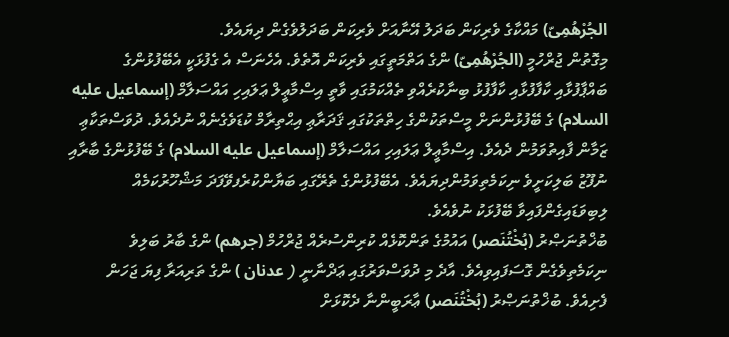الجُرْهُمِىّ) މައްކާގެ ވެރިކަން ބަދަލު އޭނާއަށް ވެރިކަން ބަދަލުވެގެން ދިޔައެވެ.
މިގޮތުން ޖުރްހުމީ (الجُرْهُمِىّ) ންގެ އަތްމަތީގައި ވެރިކަން އޮތެވެ. އެހެނަސް އެ ގެފުޅަކީ އެބޭފުޅުންގެ ބައްޕާފުޅާއި ކާފާފުޅާއި ކާފާފުޅު ބިނާކުރެއްވި ތެއްކަމުގައި ވާތީ އިސްމާޢީލް ޢަލައިހި އައްސަލާމް (إسماعيل عليه السلام) ގެ ބޭފުޅުންނަށް މީސްތަކުންގެ ހިތްތަކުގައި ޤަދަރާޢި އިޙްތިރާމް ކުޑަވެގެނެއް ނުދެއެވެ. ދުވަސްތަކާޢި ޒަމާން ފާއިތުވަމުން ދެއެވެ. އިސްމާޢީލް ޢަލައިހި އައްސަލާމް (إسماعيل عليه السلام) ގެ ބޭފުޅުންގެ ބާރާއި ނުފޫޒު ބަލިކަށީވެ ނިކަމެތިވަމުންދިޔައެވެ. އެބޭފުޅުންގެ ތެރޭގައި ބަޔާންކުރެފވޭފަދަ މަޝްހޫރުކަމެއް ލިބިވަޑައިގެންފައިވާ ބޭފުޅަކު ނުވެއެވެ.
ބުޚްތުނަޞްރު (بُخْتُنَصر) އައުމުގެ ތަންކޮޅެއް ކުރިންސުރެއް ޖުރްހުމް (جرهم) ންގެ ބާރު ބަލިވެ ނިކަމެތިވެގެން ގޮސަފައިވިއެވެ. އާދެ މި ދުވަސްވަރުގައި ޢަދްނާނީ ( عدنان ) ންގެ ތަރިއަރާ ފިޔަ ޖަހަން ފެށިއެވެ. ބުޚްތުނަޞްރު (بُخْتُنَصر) ޢާރަބީންނާ ދެކޮޅަށް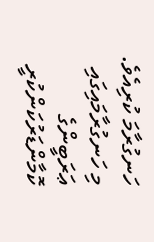ހަނގުރާމަ ކުރިއެވެ. މި ހަނގުރާމައިގައި ޢަރަބީންގެ ކޮމާންޑަރުކަންކުރީ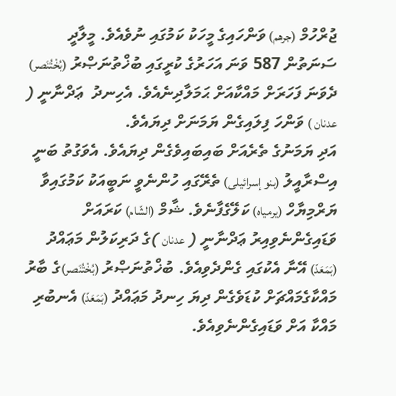ޖުރްހުމް (جرهم) ވަންހައިގެ މީހަކު ކަމުގައި ނުވެއެވެ. މީލާދީ ސަނަތުން 587 ވަނަ އަހަރުގެ ކުރީގައި ބުޚްތުނަޞްރު (بُخْتُنَصر) ދެވަނަ ފަހަރަށް މައްކާއަށް ޙަމަލާދިނެއެވެ. އެހިނދު  ޢަދްނާނީ ( عدنان ) ވަންހަ ފިލައިގެން ޔަމަނަށް ދިޔައެވެ.
އަދި ޔަމަނުގެ ތެރެއަށް ބައިބައިވެގެން ދިޔައެވެ. އެވަގުތު ބަނީ އިސްރާއީލު (بنو إسرائيلى) ތެރޭގައި ހުންނެވީ ނަބީއަކު ކަމުގައިވާ ޔަރްމިޔާހް (يرمياه) ކަލޭގެފާނެވެ. ޝާމް (الشّام) ކަރައަށް ވަޑައިގެންނެވިއިރު ޢަދްނާނީ ( عدنان )ގެ ދަރިކަލުން މަޢައްދު (بَمَعَدّ) އޭނާ އެކުގައި ގެންދެވިއެވެ. ބުޚްތުނަޞްރު (بُخْتُنَصر)ގެ ބާރު މައްކާގެމައްޗަށް ކުޑަވެގެން ދިޔަ ހިނދު މަޢައްދު (بَمَعَدّ) އެނބުރި މައްކާ އަށް ވަޑައިގެންނެވިއެވެ.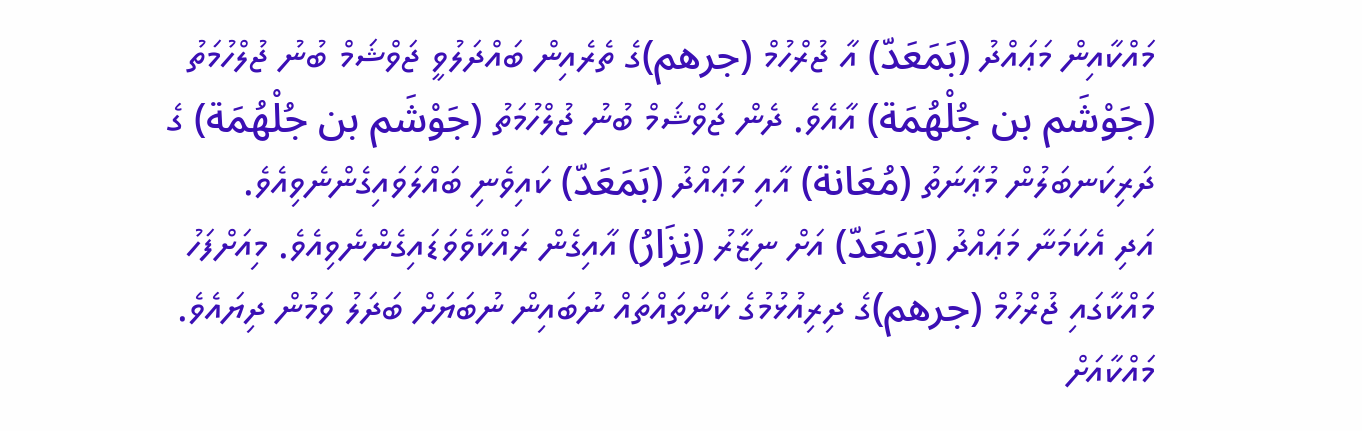މައްކާއިން މަޢައްދު (بَمَعَدّ) އާ ޖުރްހުމް (جرهم)ގެ ތެރެއިން ބައްދަލުވީ ޖަވްޝަމް ބުނު ޖުލްހުމަތު (جَوْشَم بن جُلْهُمَة) އާއެވެ. ދެން ޖަވްޝަމް ބުނު ޖުލްހުމަތު (جَوْشَم بن جُلْهُمَة) ގެ ދަރިކަނބަލުން މުޢާނަތު (مُعَانة) އާއި މަޢައްދު (بَمَعَدّ) ކައިވެނި ބައްލަވައިގެންނެވިއެވެ.
އަދި އެކަމަނާ މަޢައްދު (بَمَعَدّ) އަށް ނިޒާރު (نِزَارُ) އާއިގެން ރައްކާވެވަޑައިގެންނެވިއެވެ. މިއަށްފަހު މައްކާގައި ޖުރްހުމް (جرهم)ގެ ދިރިއުޅުމުގެ ކަންތައްތައް ނުބައިން ނުބަޔަށް ބަދަލު ވަމުން ދިޔައެވެ. މައްކާއަށް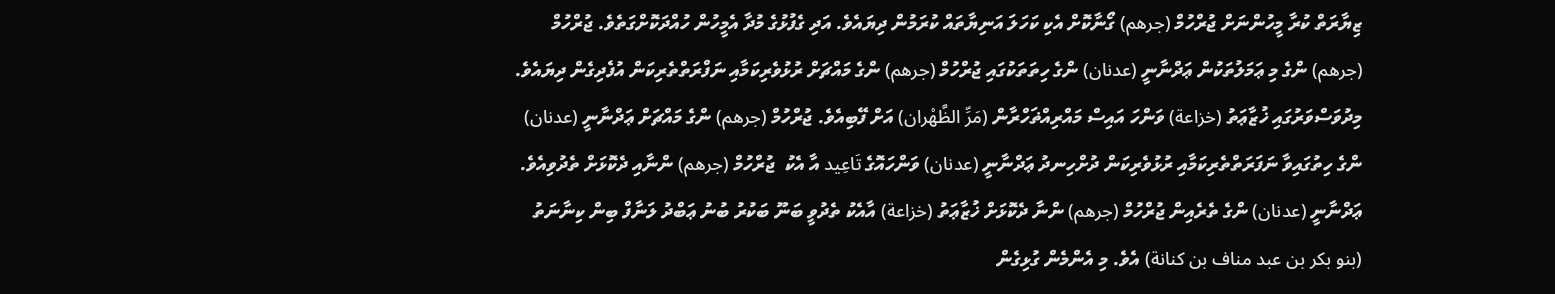ޒިޔާރަތް ކުރާ މީހުންނަށް ޖުރްހުމް (جرهم) ގޯނާކޮށް އެކި ކަހަލަ އަނިޔާތައް ކުރަމުން ދިޔައެވެ. އަދި ގެފުޅުގެ މުދާ އެމީހުން ހުއްދަކޮށްގަތެވެ. ޖުރްހުމް (جرهم) ންގެ މި ޢަމަލުތަކުން ޢަދްނާނީ (عدنان) ންގެ ހިތަތަކުގައި ޖުރްހުމް (جرهم) ންގެ މައްޗަށް ރުޅުވެރިކަމާއި ނަފްރަތްތެރިކަން އުފެދިގެން ދިޔައެވެ. މިދުވަސްވަރުގައި ޚުޒާޢަތު (خزاعة) ވަންހަ އައިސް މައްރިއްޡަހްރާން (مَرِّ الظَّهْران) އަށް ފޭބިއެވެ. ޖުރްހުމް (جرهم) ންގެ މައްޗަށް ޢަދްނާނީ (عدنان) ންގެ ހިތުގައިވާ ނަފަރަތްތެރިކަމާއި ރުޅުވެރިކަން ދުށްހިނދު ޢަދްނާނީ (عدنان) ވަންހައޮގެ تَاعِيد އާ އެކު  ޖުރްހުމް (جرهم) ންނާއި ދެކޮޅަށް ތެދުވިއެވެ.
ޢަދްނާނީ (عدنان) ންގެ ތެރެއިން ޖުރްހުމް (جرهم) ންނާ ދެކޮޅަށް ޚުޒާޢަތު (خزاعة) އާއެކު ތެދުވީ ބަނޫ ބަކުރު ބުނު ޢަބްދު ލަނާފް ބިން ކިނާނަތު (بنو بكر بن عبد مناف بن كنانة) އެވެ. މި އެންމެން ގުޅިގެން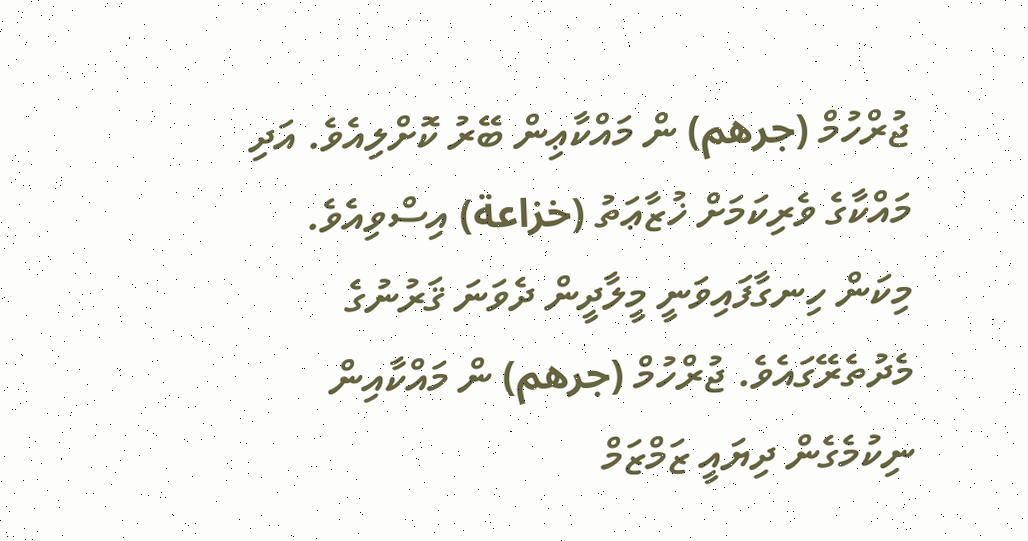ޖުރްހުމް (جرهم) ން މައްކާޢިން ބޭރު ކޮށްލިއެވެ. އަދި މައްކާގެ ވެރިކަމަށް ޚުޒާޢަތު (خزاعة) އިސްވިއެވެ. މިކަން ހިނގާފައިވަނީ މީލާދީން ދެވަނަ ޤަރުނުގެ މެދުތެރޭގައެވެ. ޖުރްހުމް (جرهم) ން މައްކާއިން ނިކުމެގެން ދިޔައީ ޒަމްޒަމް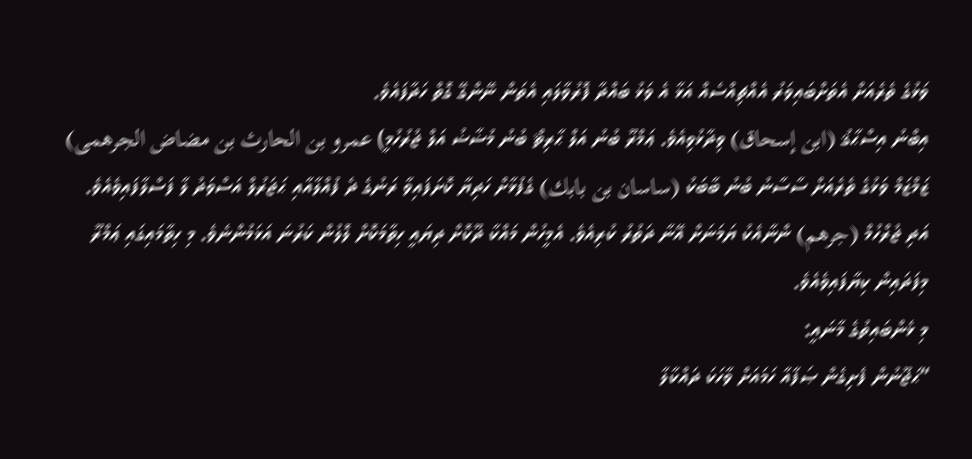ވަޅުގެ ތެރެއަށް އެތަށްބައިވަރު އެއްޗިއްސެއް އަޅާ އެ ވަޅު ބައްދާ ފޮރުވާލައި އެތަން ނޭންގޭ ގޮތް ހަދާފައެވެ.
އިބްނު އިސްޙާޤު (ابن إسحاق) ވިދާޅުވިއެވެ. ޢަމްރޫ ބުނު އަލް ޙާރިޘް ބުނު މުޟާޟު އަލް ޖުރުހުމީ) عمرو بن الحارث بن مضاض الجرهمى) ޒަމްޒަމް ވަޅުގެ ތެރެއަށް ސާސާނު ބުނު ބާބަކު (ساسان بن بابك) ގެފުޅާށް ހަދިޔާ ކޮށަފައިވާ ރަނުގެ ދެ ފުއްލާއާއި ޙަޖަރުލް އަސްވަދު ލާ ފަސްލާފައިވެއެވެ. އަދި ޖުރްހުމް (جرهم) ންނާއެކު ޔަމަނަށް އޭނާ ދަތުރު ކުރިއެވެ. އެމީހުން މައްކާ ދޫކޮށް ދިޔައީ ހިތާމަކޮށް ލޮލުން ކަރުނަ އަޅަމުންނެވެ. މި ހިތާމައިގައި ޢަމްރޫ މިފަދައިން ކިޔާފައިވެއެވެ.
މި ޅެންބައިތުގެ މާނައީ:
“ޙަޖޫނުން ފެށިގެން ޞަފާއާ ހަމައަށް ވާހަކަ ދައްކާލާ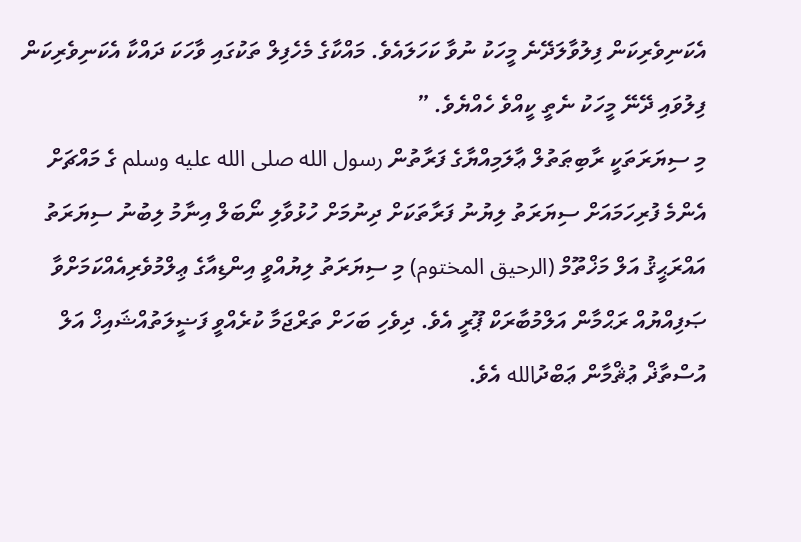އެކަނިވެރިކަން ފިލުވާލަދޭނެ މީހަކު ނުވާ ކަހަލައެވެ. މައްކާގެ މެހެފިލް ތަކުގައި ވާހަކަ ދައްކާ އެކަނިވެރިކަން ފިލުވައި ދޭނޭ މީހަކު ނެތީ ކީއްވެ ހެއްޔެވެ. ”
މި ސިޔަރަތަކީ ރާބިޠަތުލް ޢާލަމިއްޔާގެ ފަރާތުން رسول الله صلى الله عليه وسلم ގެ މައްޗަށް އެންމެ ފުރިހަމައަށް ސިޔަރަތު ލިޔުނު ފަރާތަކަށް ދިނުމަށް ހުޅުވާލި ނޯބަލް އިނާމު ލިބުނު ސިޔަރަތު އައްރަޙީޤު އަލް މަޚްތޫމް (الرحيق المختوم) މި ސިޔަރަތު ލިޔުއްވީ އިންޑިއާގެ ޢިލްމުވެރިއެއްކަމަށްވާ ޞަފިއްޔުއް ރަޙްމާން އަލްމުބާރަކް ޕޫރީ އެވެ. ދިވެހި ބަހަށް ތަރްޖަމާ ކުރެއްވީ ފަޟީލަތުއްޝައިޚް އަލް އުސްތާޛް ޢުޘްމާން ޢަބްދުالله އެވެ.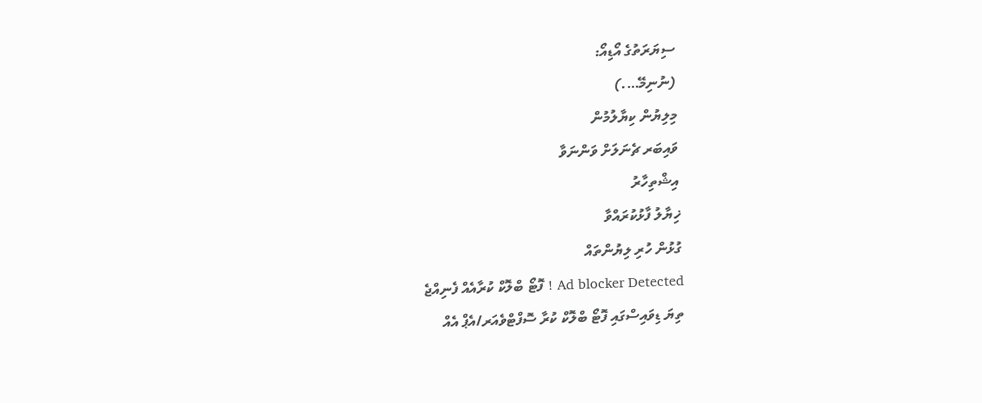ސިޔަރަތުގެ އޯޑިއޯ:
(ނުނިމޭ….)
މިލިޔުން ކިޔާލުމުން
ވައިބަރ ޗެނަލަށް ވަންނަވާ
އިޝްތިހާރު
ޚިޔާލު ފާޅުކުރައްވާ
ގުޅުން ހުރި ލިޔުންތައް
Ad blocker Detected ! ފޮޓޯ ބްލޮކް ކުރާއެއް ފެނިއްޖެ
ތިޔަ ޑިވައިސްގައި ފޮޓޯ ބްލޮކް ކުރާ ސޮފްޓްވެއަރ/އެޕް އެއް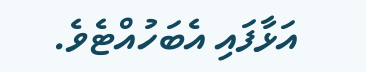އަޅާފައި އެބަހުއްޓެވެ.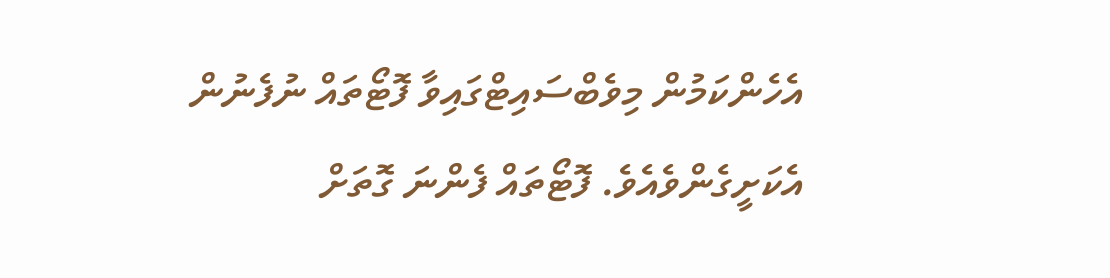އެހެންކަމުން މިވެބްސައިޓްގައިވާ ފޮޓޯތައް ނުފެނުން އެކަށީގެންވެއެވެ. ފޮޓޯތައް ފެންނަ ގޮތަށް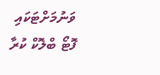ވަނުމަށްޓަކައި ފޮޓޯ ބްލޮކް ކުރާ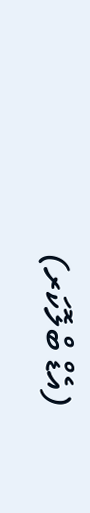(އެޑް ބްލޮކަރ)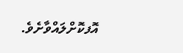އޮފކޮށްލައްވާށެވެ.